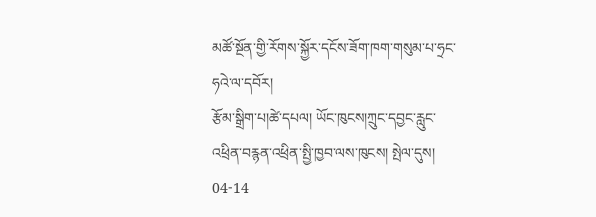མཚོ་སྔོན་གྱི་རོགས་སྐྱོར་དངོས་ཟོག་ཁག་གསུམ་པ་ཧྲང་ཧའེ་ལ་དབོར།
རྩོམ་སྒྲིག་པ།ཚེ་དཔལ། ཡོང་ཁུངས།ཀྲུང་དབྱང་རླུང་འཕྲིན་བརྙན་འཕྲིན་སྤྱི་ཁྱབ་ལས་ཁུངས། སྤེལ་དུས། 04-14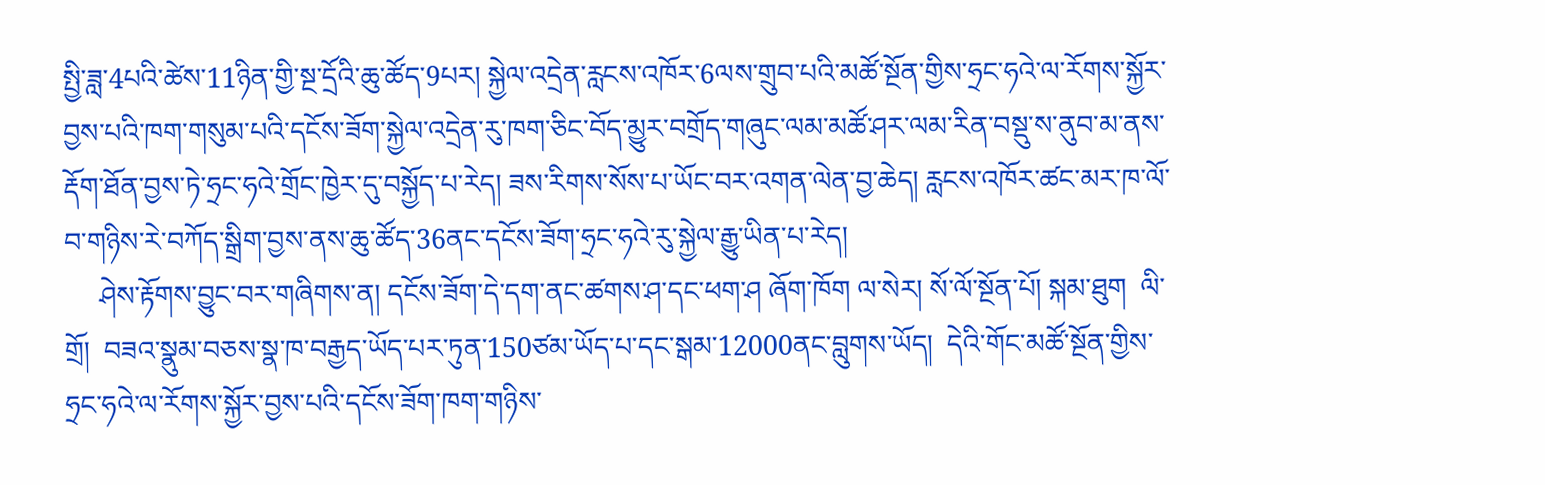སྤྱི་ཟླ་4པའི་ཚེས་11ཉིན་གྱི་སྔ་དྲོའི་ཆུ་ཚོད་9པར། སྐྱེལ་འདྲེན་རླངས་འཁོར་6ལས་གྲུབ་པའི་མཚོ་སྔོན་གྱིས་ཧྲང་ཧའེ་ལ་རོགས་སྐྱོར་བྱས་པའི་ཁག་གསུམ་པའི་དངོས་ཟོག་སྐྱེལ་འདྲེན་རུ་ཁག་ཅིང་བོད་མྱུར་བགྲོད་གཞུང་ལམ་མཚོ་ཤར་ལམ་རིན་བསྡུ་ས་ནུབ་མ་ནས་རྡོག་ཐོན་བྱས་ཏེ་ཧྲང་ཧའེ་གྲོང་ཁྱེར་དུ་བསྐྱོད་པ་རེད། ཟས་རིགས་སོས་པ་ཡོང་བར་འགན་ལེན་བྱ་ཆེད། རླངས་འཁོར་ཚང་མར་ཁ་ལོ་བ་གཉིས་རེ་བཀོད་སྒྲིག་བྱས་ནས་ཆུ་ཚོད་36ནང་དངོས་ཟོག་ཧྲང་ཧའེ་རུ་སྐྱེལ་རྒྱུ་ཡིན་པ་རེད།
     ཤེས་རྟོགས་བྱུང་བར་གཞིགས་ན། དངོས་ཟོག་དེ་དག་ནང་ཚགས་ཤ་དང་ཕག་ཤ ཞོག་ཁོག ལ་སེར། སོ་ལོ་སྔོན་པོ། སྐམ་ཐུག  ལི་གྲོ།  བཟའ་སྣུམ་བཅས་སྣ་ཁ་བརྒྱད་ཡོད་པར་ཏུན་150ཙམ་ཡོད་པ་དང་སྒམ་12000ནང་བླུགས་ཡོད།  དེའི་གོང་མཚོ་སྔོན་གྱིས་ཧྲང་ཧའེ་ལ་རོགས་སྐྱོར་བྱས་པའི་དངོས་ཟོག་ཁག་གཉིས་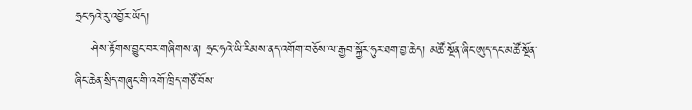ཧྲང་ཧའེ་རུ་འབྱོར་ཡོད།
    ཤེས་རྟོགས་བྱུང་བར་གཞིགས་ན། ཧྲང་ཧའེ་ཡི་རིམས་ནད་འགོག་བཅོས་ལ་རྒྱབ་སྐྱོར་ཧུར་ཐག་བྱ་ཆེད། མཚོ་སྔོན་ཞིང་ཨུད་དང་མཚོ་སྔོན་ཞིང་ཆེན་སྲིད་གཞུང་གི་འགོ་ཁྲིད་གཙོ་བོས་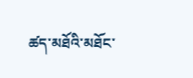ཚད་མཐོའི་མཐོང་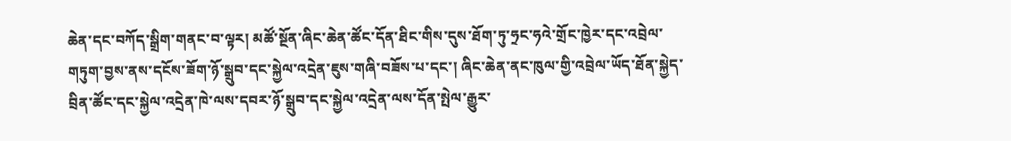ཆེན་དང་བཀོད་སྒྲིག་གནང་བ་ལྟར། མཚོ་སྔོན་ཞིང་ཆེན་ཚོང་དོན་ཐིང་གིས་དུས་ཐོག་ཏུ་ཧྲང་ཧའེ་གྲོང་ཁྱེར་དང་འབྲེལ་གཏུག་བྱས་ནས་དངོས་ཟོག་ཉོ་སྒྲུབ་དང་སྐྱེལ་འདྲེན་ཇུས་གཞི་བཟོས་པ་དང་། ཞིང་ཆེན་ནང་ཁུལ་གྱི་འབྲེལ་ཡོད་ཐོན་སྐྱེད་བྲིན་ཚོང་དང་སྐྱེལ་འདྲེན་ཁེ་ལས་དབར་ཉོ་སྒྲུབ་དང་སྐྱེལ་འདྲེན་ལས་དོན་སྤེལ་རྒྱུར་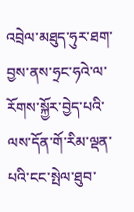འབྲེལ་མཐུད་ཧུར་ཐག་བྱས་ནས་ཧྲང་ཧའེ་ལ་རོགས་སྐྱོར་བྱེད་པའི་ལས་དོན་གོ་རིམ་ལྡན་པའི་ངང་སྤེལ་ཐུབ་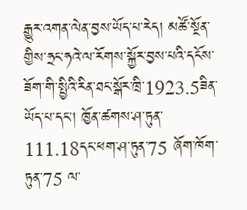རྒྱུར་འགན་ལེན་བྱས་ཡོད་པ་རེད། མཚོ་སྔོན་གྱིས་ཧྲང་ཧའེ་ལ་རོགས་སྐྱོར་བྱས་པའི་དངོས་ཟོག་གི་སྤྱིའི་རིན་ཐང་སྒོར་ཁྲི་1923.5ཟིན་ཡོད་པ་དང་། ཁྱོན་ཚགས་ཤ་ཏུན་111.18དང་ཕག་ཤ་ཏུན་75 ཞོག་ཁོག་ཏུན་75 ལ་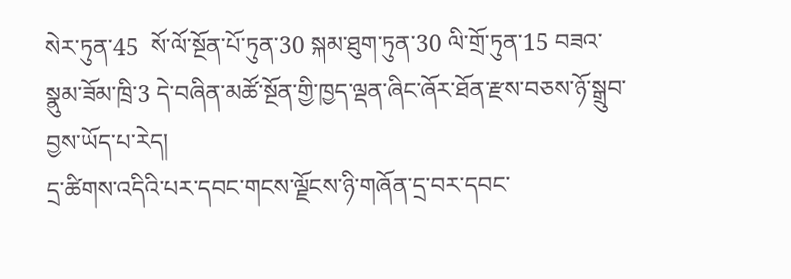སེར་ཏུན་45  སོ་ལོ་སྔོན་པོ་ཏུན་30 སྐམ་ཐུག་ཏུན་30 ལི་གྲོ་ཏུན་15 བཟའ་སྣུམ་ཟོམ་ཁྲི་3 དེ་བཞིན་མཚོ་སྔོན་གྱི་ཁྱད་ལྡན་ཞིང་ཞོར་ཐོན་རྫས་བཅས་ཉོ་སྒྲུབ་བྱས་ཡོད་པ་རེད།
དྲ་ཚིགས་འདིའི་པར་དབང་གངས་ལྗོངས་ཉི་གཞོན་དྲ་བར་དབང་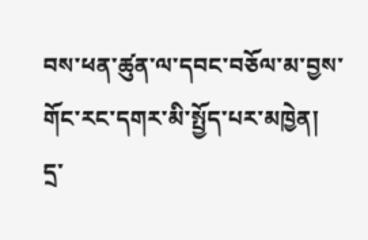བས་ཕན་ཚུན་ལ་དབང་བཅོལ་མ་བྱས་གོང་རང་དགར་མི་སྤྱོད་པར་མཁྱེན།
དྲ་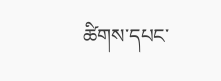ཚིགས་དཔང་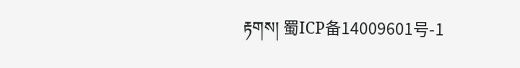རྟགས། 蜀ICP备14009601号-1